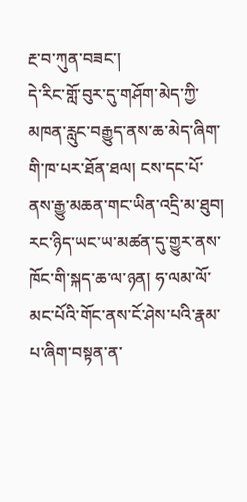རྔ་བ་ཀུན་བཟང་།
དེ་རིང་གློ་བུར་དུ་གཤོག་མེད་ཀྱི་མཁན་རླུང་བརྒྱུད་ནས་ཆ་མེད་ཞིག་གི་ཁ་པར་ཐོན་ཐལ། ངས་དང་པོ་ནས་རྒྱུ་མཆན་གང་ཡིན་འདྲི་མ་ཐུབ། རང་ཉིད་ཡང་ཡ་མཚན་དུ་གྱུར་ནས་ཁོང་གི་སྐད་ཆ་ལ་ཉན། ཧ་ལམ་ལོ་མང་པོའི་གོང་ནས་ངོ་ཤེས་པའི་རྣམ་པ་ཞིག་བསྟན་ན་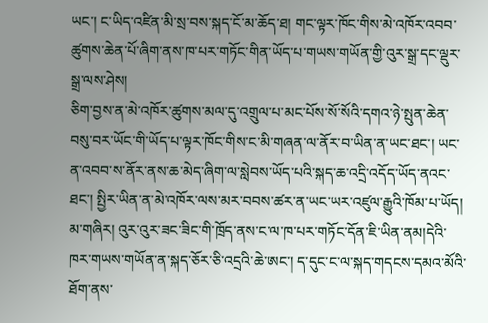ཡང་། ང་ཡིད་འཛིན་མི་སྲ་བས་སྐད་ངོ་མ་ཆོད་ཐ། གང་ལྟར་ཁོང་གིས་མེ་འཁོར་འབབ་ཚུགས་ཆེན་པོ་ཞིག་ནས་ཁ་པར་གཏོང་གིན་ཡོད་པ་གཡས་གཡོན་གྱི་འུར་སྒྲ་དང་ལྡུར་སྒྲ་ལས་ཤེས།
ཅིག་བྱས་ན་མེ་འཁོར་ཚུགས་མལ་དུ་འགྲུལ་པ་མང་པོས་སོ་སོའི་དགའ་ཉེ་སྤུན་ཆེན་བསུ་བར་ཡོང་གི་ཡོད་པ་ལྟར་ཁོང་གིས་ང་མི་གཞན་ལ་ནོར་བ་ཡིན་ན་ཡང་ཐང་། ཡང་ན་འབབ་ས་ནོར་ནས་ཆ་མེད་ཞིག་ལ་སླེབས་ཡོད་པའི་སྐད་ཆ་འདྲི་འདོད་ཡོད་ནའང་ཐང་། སྤྱིར་ཡིན་ན་མེ་འཁོར་ལས་མར་བབས་ཚར་ན་ཡང་ཡར་འཛུལ་རྒྱུའི་ཁོམ་པ་ཡོད།
མ་གཞིར། འུར་འུར་ཟང་ཟིང་གི་ཁྲོད་ནས་ང་ལ་ཁ་པར་གཏོང་དོན་ཇི་ཡིན་ནམ།དེའི་ཁར་གཡས་གཡོན་ན་སྐད་ཅོར་ཅི་འདྲའི་ཆེ་ཨང་། ད་དུང་ང་ལ་སྐད་གདངས་དམའ་མོའི་ཐོག་ནས་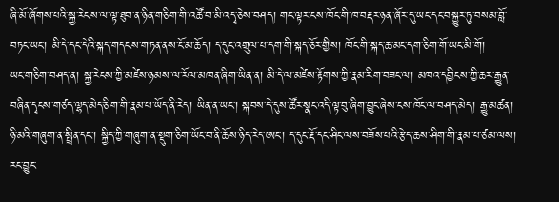ཞི་མོ་ཞོགས་པའི་སྐྱ་རེངས་ལ་ལྟ་ཐུབ་ན་ཉིན་གཅིག་གི་འཚོ་བ་མི་འདྭ་ཅེས་བཤད། གང་ལྟར་ངས་ཁོང་གི་ཁ་བརྡར་ཉན་ཞོར་དུ་ཡང་དང་བསྐྱུར་ཏུ་བསམ་བློ་བཏང་ཡང་། མི་དེ་དང་དེའི་སྐད་གདངས་གཏན་ནས་ངོ་མ་ཆོད། ད་དུང་འགྲུལ་པ་དག་གི་སྐད་ཅོར་གྱིས། ཁོང་གི་སྐད་ཆ་མང་དག་ཅིག་གོ་ཡང་མི་གོ།
ཡང་གཅིག་བཤད་ན། སྐྱ་རེངས་ཀྱི་མཛེས་ཉམས་ལ་རོལ་མཁན་ཞིག་ཡིན་ན། མི་དེ་ལ་མཛེས་རྟོགས་ཀྱི་རྣམ་རིག་བཟང་ལ། མཁའ་དབྱིངས་ཀྱི་ཆར་རྒྱུན་བཞིན་དྭངས་གཙད་ལྷད་མེད་ཅིག་གི་རྣམ་པ་ཡོད་ནི་རེད། ཡིན་ན་ཡང་། སྐབས་དེ་དུས་ཚོར་སྣང་འདི་ལྟ་བུ་ཞིག་བྱུང་ཞེས་ངས་ཁོང་ལ་བཤད་མེད། རྒྱུ་མཚན། ཉི་མའི་གཞུག་ན་སྤྲིན་དང་། སྐྱིད་ཀྱི་གཞུག་ན་སྡུག་ཅིག་ཡོང་བ་ནི་ཆོས་ཉིད་རེད་ཨང་། ད་དུང་རྡོ་དང་ཤིང་ལས་བཟོས་པའི་རྩེད་ཆས་ཤིག་གི་རྣམ་པ་ཙམ་ལས། རང་བྱུང་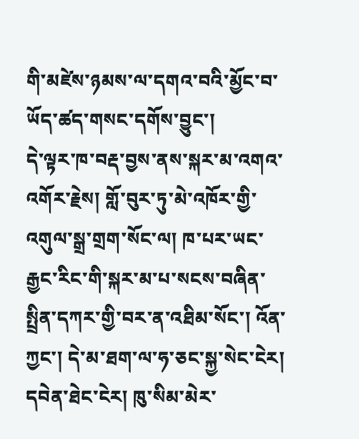གི་མཛེས་ཉམས་ལ་དགའ་བའི་མྱོང་བ་ཡོད་ཚད་གསང་དགོས་བྱུང་།
དེ་ལྟར་ཁ་བརྡ་བྱས་ནས་སྐར་མ་འགའ་འགོར་རྗེས། གློ་བུར་ཏུ་མེ་འཁོར་གྱི་འགུལ་སྒྲ་གྲག་སོང་ལ། ཁ་པར་ཡང་རྒྱང་རིང་གི་སྐར་མ་པ་སངས་བཞིན་སྤྲིན་དཀར་གྱི་བར་ན་འཐིམ་སོང་། འོན་ཀྱང་། དེ་མ་ཐག་ལ་ཧ་ཅང་སྐྱ་སེང་ངེར། དབེན་ཐེང་ངེར། ཁུ་སིམ་མེར་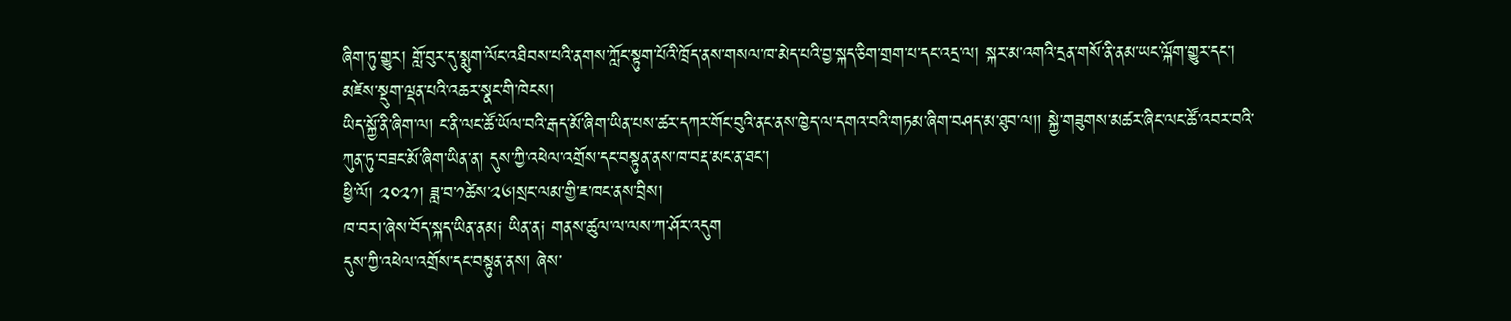ཞིག་ཏུ་གྱུར། གློ་བུར་དུ་སྨུག་ལོང་འཐིབས་པའི་ནགས་ཀློང་སྟུག་པོའི་ཁྲོད་ནས་གསལ་ཁ་མེད་པའི་བྱ་སྐད་ཅིག་གྲག་པ་དང་འདྲ་ལ། སྐར་མ་འགའི་དྲན་གསོ་ནི་ནམ་ཡང་ལྐོག་གྱུར་དང་། མཛེས་སྡུག་ལྡན་པའི་འཆར་སྣང་གི་ཁེངས།
ཡིད་སྐྱོ་ནི་ཞིག་ལ། ང་ནི་ལང་ཚོ་ཡོལ་བའི་རྒད་མོ་ཞིག་ཡིན་པས་ཚར་དཀར་གོང་བུའི་ནང་ནས་ཁྱེད་ལ་དགའ་བའི་གཏམ་ཞིག་བཤད་མ་ཐུབ་ལ།། སྐྱེ་གཟུགས་མཚར་ཞིང་ལང་ཚོ་འབར་བའི་ཀུན་ཏུ་བཟང་མོ་ཞིག་ཡིན་ན། དུས་ཀྱི་འཕེལ་འགྲོས་དང་བསྟུན་ནས་ཁ་བརྡ་མང་ན་ཐང་།
ཕྱི་ལོ། ༢༠༢༡། ཟླ་བ་༡ཚེས་༢༦།སྲང་ལམ་གྱི་ཇ་ཁང་ནས་བྲིས།
ཁ་བར།་ཞེས་བོད་སྐད་ཡིན་ནམ༏ ཡིན་ན༏ གནས་ཚུལ་ལ་ལས་ཀ་ཤོར་འདུག
དུས་ཀྱི་འཕེལ་འགྲོས་དང་བསྟུན་ནས། ཞེས་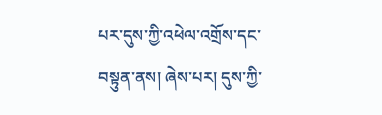པར་དུས་ཀྱི་འཕེལ་འགྲོས་དང་བསྟུན་ནས། ཞེས་པར། དུས་ཀྱི་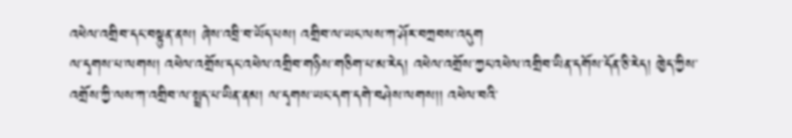འཕེལ་འགྲིབ་དང་བསྟུན་ནས། ཞེས་འབྲི་བ་ཡོད་པས། འགྲིབ་ལ་ཡང་ལས་ཀ་ཤོར་བཀྲབས་འདུག
ལ་དྭགས་པ་ལགས། འཕེལ་འགྲོས་དང་འཕེལ་འགྲིབ་གཉིས་གཅིག་པ་མ་རེད། འཕེལ་འགྲོས་ཀྱང་འཕེལ་འགྲིབ་ཡིན་དགོས་དོན་ཅི་རེད། ཁྱེད་ཀྱིས་འགྲོས་ཀྱི་ལས་ཀ་འགྲིབ་ལ་སྤྲད་པ་ཡིན་ནམ། ལ་དྭགས་ཡང་དག་དགེ་བཤེས་ལགས།། འཕེལ་བའི་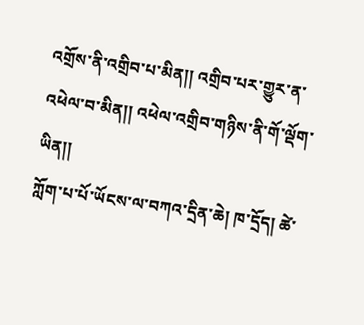འགྲོས་ནི་འགྲིབ་པ་མིན།། འགྲིབ་པར་གྱུར་ན་འཕེལ་བ་མིན།། འཕེལ་འགྲིབ་གཉིས་ནི་གོ་ལྡོག་ཡིན།།
ཀློག་པ་པོ་ཡོངས་ལ་བཀའ་དྲིན་ཆེ། ཁ་དྲོད། ཚེ་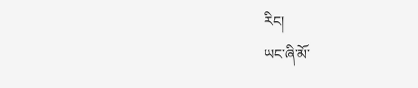རིང།
ཡང་ཞི་མོ་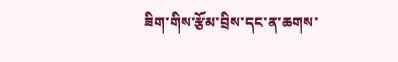ཟིག་གིས་རྩོམ་བྲིས་དང་ན་ཆགས་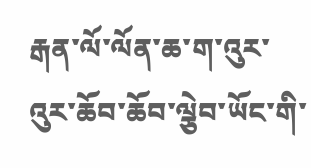རྒན་ལོ་ལོན་ཆ་ག་འུར་འུར་ཆོབ་ཆོབ་ལྕེབ་ཡོང་གི་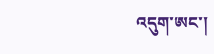འདུག་ཨང་།